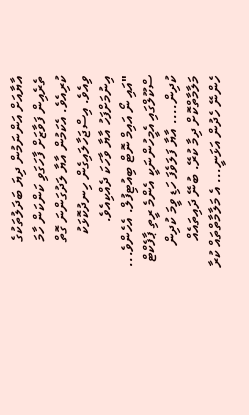އާޔާއަށް އަންނަމުން ދިޔަ ބަދަލުތަކުގެ ތެރެއިން ފަވާޒަށް ފާހަގަވި ކަންކަން ހާމަ ކުރިއެވެ. އެކަމުން އާޔާ ލަދުގަންނަ ގޮތް ވިއެވެ. އިސްޖަހާލައިގެން ހިނދުކޮޅަކު އިނުމަށްފަހު އާޔާ ވާހަކަ ދެއްކިއެވެ.
"އައި ނޯ އައިމް ނޮޓް ބިއުޓިފުލް. އެހެންވެ... ސްކޫލްގައި އެމީހުންނަކީ އެންމެ ރީތި ޕާފެކްޓް ކުދިން.... އާޔާ ފަލަވެފަ ހަޑި ވީމަ ކުދިން މަލާމާތްކޮށް ދިމާ ކުރޭ. ބުނޭ ދައިތައެއް ހެންނޭ ހެދުން އަޅަނީ... އެ މަލާމާތްތައް ކުރާ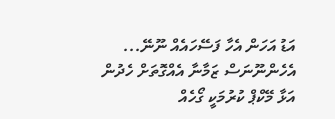އަޑު އަހަން އެހާ ފަސޭހައެއް ނޫނޭ... އެހެންނޫނަސް ޒަމާނާ އެއްގޮތަށް ހެދުން އަޅާ މޭކްޕް ކުރުމަކީ ގޯހެއް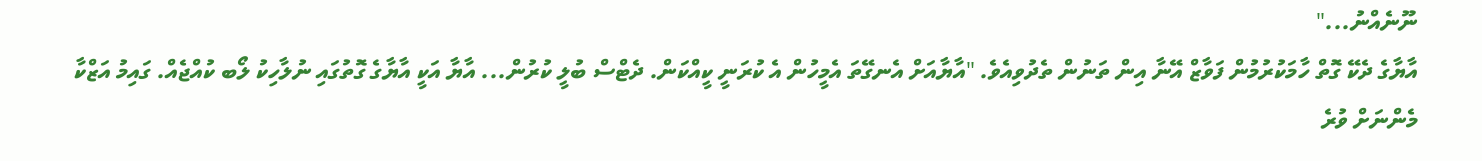ނޫނެއްނު..."
އާޔާގެ ދެކޭ ގޮތް ހާމަކުރުމުން ފަވާޒް އޭނާ އިން ތަނުން ތެދުވިއެވެ. "އާޔާއަށް އެނގޭތަ އެމީހުން އެ ކުރަނީ ކީއްކަން. ދެޓްސް ބުލީ ކުރުން... އާޔާ އަކީ އާޔާގެ ގޮތުގައި ނުލާހިކު ލޯބ ކުއްޖެއް. ގައިމު އަޒްކާ މެންނަށް ވުރެ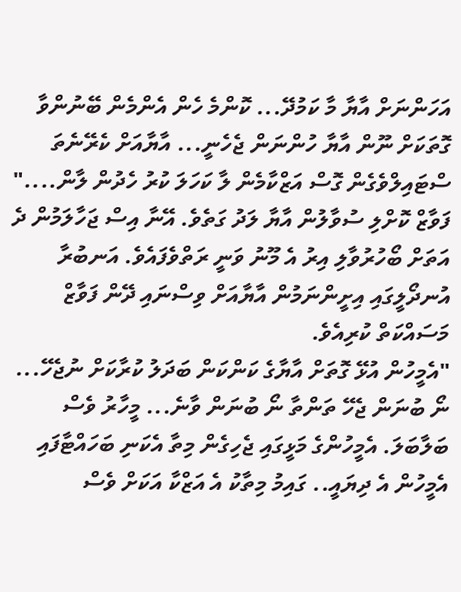އަހަންނަށް އާޔާ މާ ކަމުދޭ... ކޮންމެ ހެން އެންމެން ބޭނުންވާ ގޮތަކަށް ނޫން އާޔާ ހުންނަން ޖެހެނީ... އާޔާއަށް ކެރޭނެތަ ސްޓައިލްވެގެން ގޮސް އަޒްކާމެން ލާ ކަހަލަ ކުރު ހެދުން ލާން...."
ފަވާޒް ކޮށްލި ސުވާލުން އާޔާ ލަދު ގަތެވެ. އޭނާ އިސް ޖަހާލަމުން ދެ އަތަށް ބޯހުރުވާލި އިރު އެ މޫނު ވަނީ ރަތްވެފައެވެ. އަނބުރާ އުނދޯލީގައި އިށީންނަމުން އާޔާއަށް ވިސްނައި ދޭން ފަވާޒް މަސައްކަތް ކުރިއެވެ.
"އެމީހުން އުޅޭ ގޮތަށް އާޔާގެ ކަންކަން ބަދަލު ކުރާކަށް ނުޖެހޭ... ނޯ ބުނަން ޖެހޭ ތަންތާ ނޯ ބުނަން ވާނެ... މީހާރު ވެސް ބަލާބަލަ. އެމީހުންގެ މަޅީގައި ޖެހިގެން މިތާ އެކަނި ބަހައްޓާފައި އެމީހުން އެ ދިޔައީ.. ގައިމު މިތާކު އެ އަޒްކާ އަކަށް ވެސް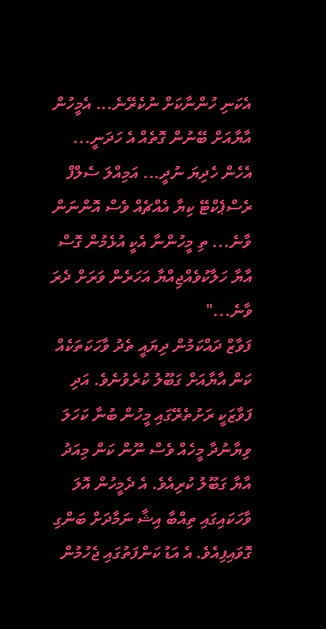އެކަނި ހުންނާކަށް ނުކެރޭނެ... އެމީހުން އާޔާއަށް ބޭނުން ގޮތެއް އެ ހަދަނީ... އެހެން ހެދިޔަ ނުދީ... އަމިއްލަ ސެލްފް ރެސްޕެކްޓޭ ކިޔާ އެއްޗެއް ވެސް އޮންނަން ވާނެ... ތި މީހުންނާ އެކީ އުޅެމުން ގޮސް އާޔާ ހަލާކުވެއްޖިއްޔާ އަހަރެން ވަރަށް ދެރަ ވާނެ..."
ފަވާޒް ދައްކަމުން ދިޔައީ ތެދު ވާހަކަތަކެއް ކަން އާޔާއަށް ގަބޫލު ކުރެވުނެވެ. އަދި ފަވާޒަކީ ރަށުތެރޭގައި މީހުން ބުނާ ކަހަލަ ވިޔާނުދާ މީހެއް ވެސް ނޫން ކަން މިއަދު އާޔާ ގަބޫލު ކުރިއެވެ. އެ ދެމީހުން އޮލަ ވާހަކައިގައި ތިއްބާ އިޝާ ނަމާދަށް ބަންގި ގޮވައިފިއެވެ. އެ އަޑު ކަންފަތުގައި ޖެހުމުން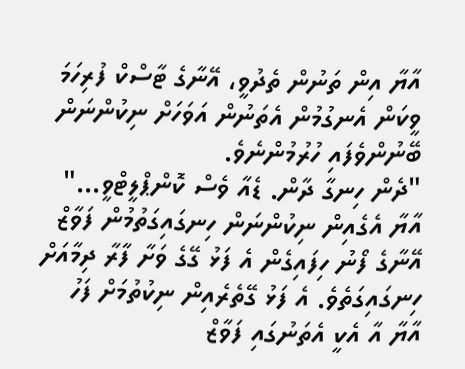އާޔާ އިން ތަނުން ތެދުވީ، އޭނާގެ ޓާސްކް ފުރިހަމަ ވީކަން އެނގުމުން އެތަނުން އަވަހަށް ނިކުންނަން ބޭނުންވެފައި ހުރުމުންނެވެ.
"ދެން ހިނގާ ދާން. ޑެއާ ވެސް ކޮންޕްލީޓްވީ..."
އާޔާ އެގެއިން ނިކުންނަން ހިނގައިގަތުމުން ފަވާޒް އޭނާގެ ފޯނު ހިފައިގެން އެ ފަޅު ގޭގެ ވަށާ ފާރާ ދިމާއަށް ހިނގައިގަތެވެ. އެ ފަޅު ގޭތެރެއިން ނިކުތުމަށް ފަހު އާޔާ އާ އެކީ އެތަނުގައި ފަވާޒް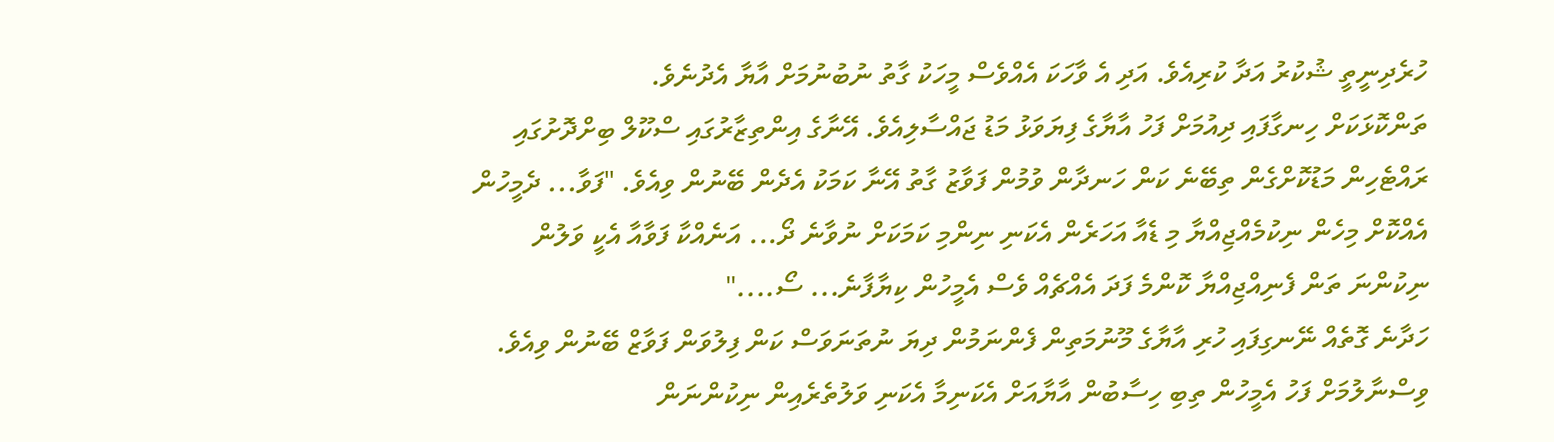ހުރެދިނީތީ ޝުކުރު އަދާ ކުރިއެވެ. އަދި އެ ވާހަކަ އެއްވެސް މީހަކު ގާތު ނުބުނުމަށް އާޔާ އެދުނެވެ.
ތަންކޮޅަކަށް ހިނގާފައި ދިއުމަށް ފަހު އާޔާގެ ފިޔަވަޅު މަޑު ޖައްސާލިއެވެ. އޭނާގެ އިންތިޒާރުގައި ސްކޫލް ބިށްދޮށުގައި ރައްޓެހިން މަޑުކޮށްގެން ތިބޭނެ ކަން ހަނދާން ވުމުން ފަވާޒު ގާތު އޭނާ ކަމަކު އެދެން ބޭނުން ވިއެވެ. "ފަވާ... ދެމީހުން އެއްކޮށް މިހެން ނިކުމެއްޖިއްޔާ މި ޑެއާ އަހަރެން އެކަނި ނިންމި ކަމަކަށް ނުވާނެ ދޯ... އަނެއްކާ ފަވާއާ އެކީ ވަލުން ނިކުންނަ ތަން ފެނިއްޖިއްޔާ ކޮންމެ ފަދަ އެއްޗެއް ވެސް އެމީހުން ކިޔާފާނެ... ސޯ...."
ހަދާނެ ގޮތެއް ނޭނގިފައި ހުރި އާޔާގެ މޫނުމަތިން ފެންނަމުން ދިޔަ ނުތަނަވަސް ކަން ފިލުވަން ފަވާޒް ބޭނުން ވިއެވެ. ވިސްނާލުމަށް ފަހު އެމީހުން ތިބި ހިސާބުން އާޔާއަށް އެކަނިމާ އެކަނި ވަލުތެރެއިން ނިކުންނަން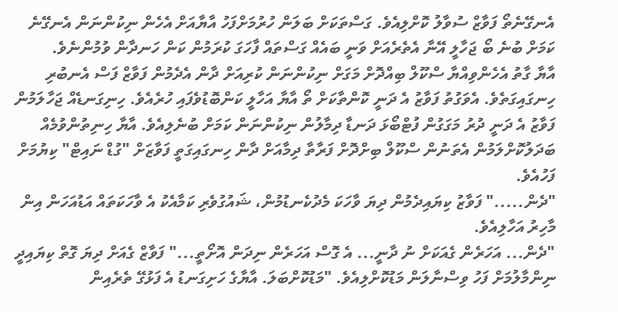އެނގޭނެތޯ ފަވާޒް ސުވާލު ކޮށްލިއެވެ. ގަސްތަކަށް ބަލަން ހުރުމަށްފަހު އާޔާއަށް އެހެން ނިކުންނަން އެނގޭނެ ކަމަށް ބުނެ ބޯ ޖަހާލީ އޭނާ އެތެރެއަށް ވަނީ ބައެއް ގަސްތައް ފާހަގަ ކުރަމުން ކަން ހަނދާން ވުމުންނެވެ.
އާޔާ ގާތު އެހެންވިއްޔާ ސްކޫލް ބިއްދޮށް މަގަށް ނިކުންނަން ކުރިއަށް ދާން އެދެމުން ފަވާޒް ފަސް އެނބުރި ހިނގައިގަތެވެ. އެވަގުތު ފަވާޒު އެ ދަނީ ކޮންތާކަށް ތޯ އާޔާ އަހާލީ ކަންބޮޑުވެފައި ހުރެއެވެ. ހިނިގަނޑެއް ޖަހާލަމުން ފަވާޒު އެ ދަނީ ދުރު މަގަގުން ފުޓްބޯޅަ ދަނޑާ ދިމާލުން ނިކުންނަން ކަމަށް ބުނެލިއެވެ. އާޔާ ހިނިތުންވުމެއް ބަދަލުކޮށްލަމުން އެތަނުން ސްކޫލް ބިށްދޮށް ފަރާތާ ދިމާއަށް ދާން ހިނގައިގަތީ ފަވާޒަށް "ގުޑް ނައިޓް" ކިޔުމަށް ފަހުއެވެ.
"ދެން....." ފަވާޒު ކިޔައިދެމުން ދިޔަ ވާހަކަ މެދުކެނޑުމުން، ޝައުގުވެރި ކަމާއެކު އެ ވާހަކަތައް އަޑުއަހަން އިން މާހިރު އަހާލިއެވެ.
"ދެން... އަހަރެން ގެއަކަށް ނު ދާނީ... އެ ގޮސް އަހަރެން ނިދަން އޮށޯތީ..." ފަވާޒް ގެއަށް ދިޔަ ގޮތް ކިޔައިދީ ނިންމާލުމަށް ފަހު ވިސްނާލަން މަޑުކޮށްލިއެވެ. "މަޑުކޮށްބަލަ. އާޔާގެ ހަށިގަނޑު އެ ފަޅުގޭ ތެރެއިން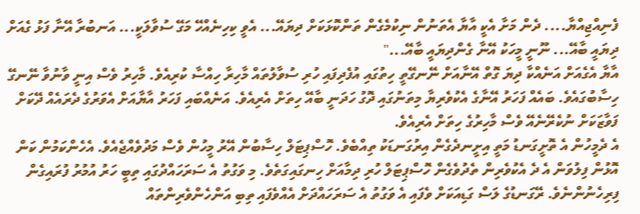ފެނިއްޖިއްޔާ.... ދެން މަށާ އެކީ އާޔާ އެތަނުން ނިކުމެގެން ތަންކޮޅަކަށް ދިޔައޭ... އެވީ ކިހިނެއްހޭ މަގޭ ސުވާލަކީ... އަނބުރާ އޭނާ ފަޅު ގެއަށް ދިޔައީ ބާއޭ... ނޫނީ މީހަކު އޭނާ ގެންދިޔައީ ބާއޭ..."
އާޔާ އެގެއަށް އަނެއްކާ ދިޔަ ގޮތް އޭނާއަށް ނޭނގޭތީ ހިތުގައި އުފެދިފައި ހުރި ސުވާލުތައް މާހިރާ ހިއްސާ ކުރިއެވެ. މާހިރު ވެސް އިނީ ވާނުވާ ނޭނގޭ ހިސާބުގައެވެ. ބައެއް ފަހަރު އޭނާގެ އެކުވެރިޔާ މިތަނުގައި ދޮގު ހަދަނީ ބާއޭ ހިތަށް އެރިއެވެ. އަނެއްބައި ފަހަރު އާޔާއަށް އެވަރުގެ ދެރައެއް ދޭކަށް ފަވާޒަކަށް ނުކެރޭނެއޭ ވެސް މާހިރުގެ ހިތަށް އެރިއެވެ.
އެ ދެމީހުން އެ ތޮށީގަނޑު މަތީ އިށީނދެގެން އިރުގަނޑަކު ތިއްބެވެ. ހޮސްޕިޓަލް ހިސާބުން އޭރު މީހުން ވެސް މަދުވެއްޖެއެވެ. އެހެންކަމުން ކަން އޮޅުން ފިލުވަން އެ ދެ އެކުވެރިން ތެދުވެގެން ހޮސްޕިޓަލް ހުރި ދިމާއަށް ހިނގައިގަތެވެ. މި ވަގުތު އެ ސަރަހައްދުގައި ތިބީ ހަރު އުމުރު ފުރައިގެން ފިރިހެނުންނެވެ. ރޭގަނޑުގެ ލަސް ގަޑިއަކަށް ވެފައި އެ ވަގުތު އެ ސަރަހައްދަށް އެއްވެފައި ތިބި އަންހެންވެރިންތައް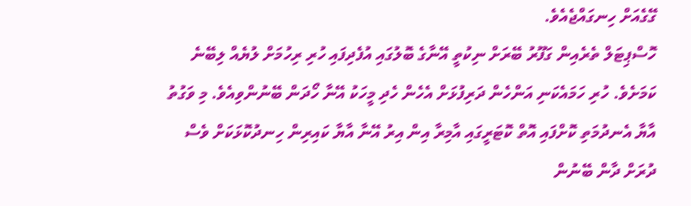ގޭގެއަށް ހިނގައްޖެއެވެ.
ހޮސްޕިޓަލް ތެރެއިން ގަފޫރު ބޭރަށް ނިކުތީ އޭނާގެ ބޮލުގައި އުފެދިފައި ހުރި ރިހުމަށް ލުޔެއް ލިބޭނެ ކަމަށެވެ. ހުރި ހަމައެކަނި އަންހެން ދަރިފުޅަށް އެހެން ހެދި މީހަކު އޭނާ ހޯދަން ބޭނުންވިއެވެ. މި ވަގުތު އާޔާ އެނދުމަތި ކޮށްފައި އޮތް ކޮޓަރީގައި އާމިރާ އިން އިރު އޭނާ އާޔާ ކައިރިން ހިނދުކޮޅަކަށް ވެސް ދުރަށް ދާން ބޭނުން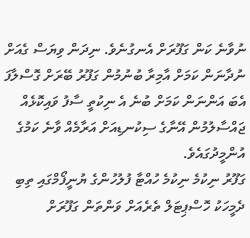ނުވާނެ ކަން ގަފޫރަށް އެނގުނެވެ. ނިދަން ވިޔަސް ގެއަށް ނުދާނަން ކަމަށް އާމިރާ ބުނުމުން ގަފޫރު ބޭރަށް ގޮސްލާފަ އެބަ އަންނަން ކަމަށް ބުނެ އެ ނިކުތީ ސާފު ވައިކޮޅެއް ޖައްސާލުމުން އޭނާގެ ސިކުނޑިއަށް އަރާމެއް ވާނެ ކަމުގެ އުންމީދުގައެވެ.
ގަފޫރު ނިކުމެ ނިކުމެ ހުއްޓާ ފުލުހުންގެ ޔުނީފޯމްގައި ތިބި ދެމީހަކު ހޮސްޕިޓަލް ތެރެއަށް ވަންތަން ގަފޫރަށް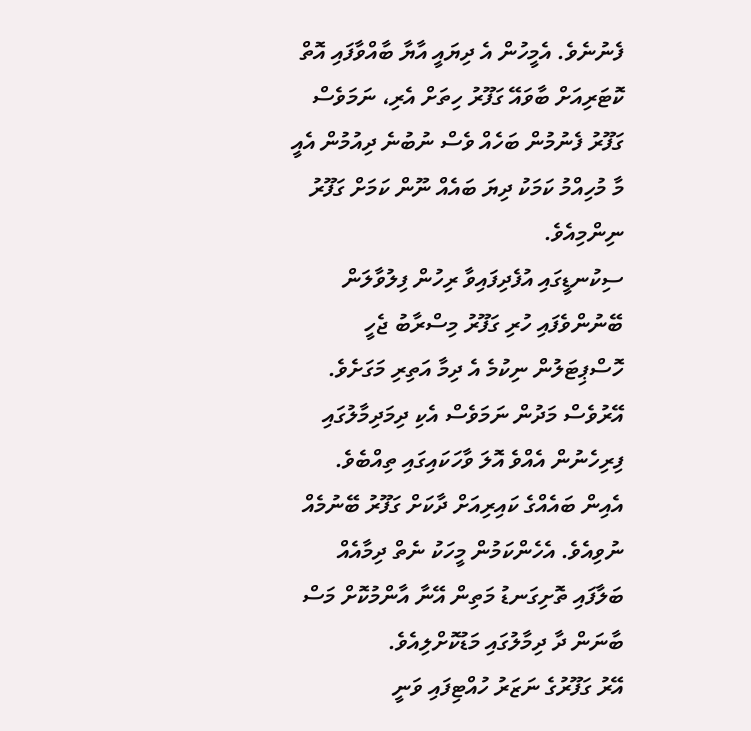ފެނުނެވެ. އެމީހުން އެ ދިޔައީ އާޔާ ބާއްވާފައި އޮތް ކޮޓަރިއަށް ބާވައޭ ގަފޫރު ހިތަށް އެރި، ނަމަވެސް ގަފޫރު ފެނުމުން ބަހެއް ވެސް ނުބުނެ ދިއުމުން އެއީ މާ މުހިއްމު ކަމަކު ދިޔަ ބައެއް ނޫން ކަމަށް ގަފޫރު ނިންމިއެވެ.
ސިކުނޑީގައި އުފެދިފައިވާ ރިހުން ފިލުވާލަން ބޭނުންވެފައި ހުރި ގަފޫރު މިސްރާބު ޖެހީ ހޮސްޕިޓަލުން ނިކުމެ އެ ދިމާ އަތިރި މަގަށެވެ. އޭރުވެސް މަދުން ނަމަވެސް އެކި ދިމަދިމާލުގައި ފިރިހެނުން އެއްވެ އޮލަ ވާހަކައިގައި ތިއްބެވެ. އެއިން ބައެއްގެ ކައިރިއަށް ދާކަށް ގަފޫރު ބޭނުމެއް ނުވިއެވެ. އެހެންކަމުން މީހަކު ނެތް ދިމާއެއް ބަލާފައި ތޮށިގަނޑު މަތިން އޭނާ އާންމުކޮށް މަސް ބާނަން ދާ ދިމާލުގައި މަޑުކޮށްލިއެވެ.
އޭރު ގަފޫރުގެ ނަޒަރު ހުއްޓިފައި ވަނީ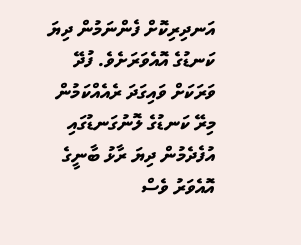އަނދިރިކޮށް ފެންނަމުން ދިޔަ ކަނޑުގެ އޮއެވަރަށެވެ. ފުދޭ ވަރަކަށް ވައިގަދަ ރެއެއްކަމުން މިރޭ ކަނޑުގެ ލޮނުގަނޑުގައި އުފެދެމުން ދިޔަ ރާޅު ބާނީގެ އޮއެވަރު ވެސް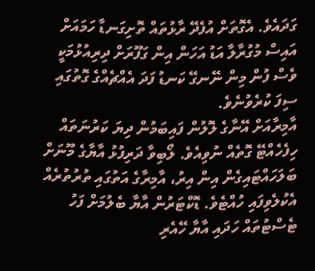ގަދައެވެ. އެގޮތަށް އުފެދޭ ރާޅުތައް ތޮށިގަނޑާ ހަމައަށް އައިސް މުގުރާލާ އަޑު އަހަން އިން ގަފޫރަށް ދިރިއުޅުމަކީ ވެސް ފުން މިން ނޭނގޭ ކަނޑު ފަދަ އެއްޗެއްގެ ގޮތުގައި ސިފަ ކުރެވުނެވެ.
އާމިރާއަށް އޭނާގެ ލޮލުން ފައިބަމުން ދިޔަ ކަރުނަތައް ހިފެހެއްޓޭ ގޮތެއް ނުވިއެވެ. ލޯބިވާ ދަރިފުޅު އާޔާގެ މޫނަށް ބަލަހައްޓައިގެން އިން އިރު، އާމިރާގެ އަތުގައި ތުރުތުރެއް އެކުލެވިފައި ހުއްޓެވެ. ޑޮކްޓަރުން އާޔާ ބެލުމަށް ފަހު ޓެސްޓުތައް ހަދައި އާޔާ ހޭއެރި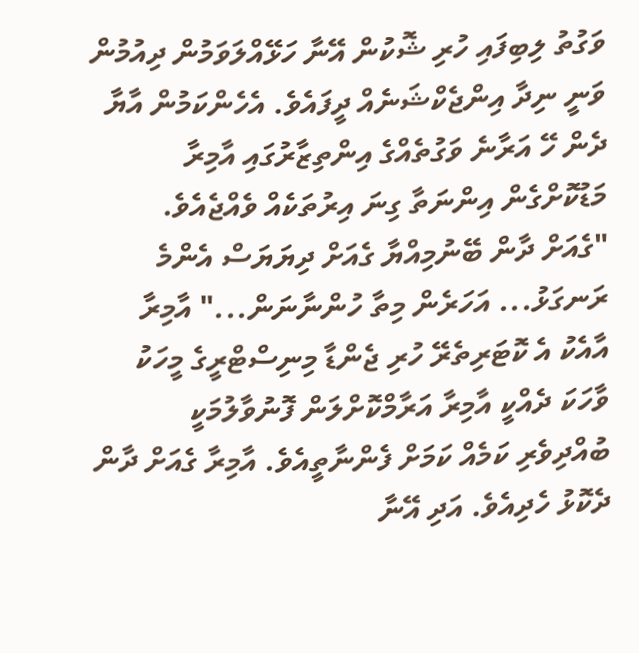ވަގުތު ލިބިފައި ހުރި ޝޮކުން އޭނާ ހަޅޭއްލަވަމުން ދިއުމުން ވަނީ ނިދާ އިންޖެކްޝަނެއް ދީފައެވެ. އެހެންކަމުން އާޔާ ދެން ހޭ އަރާނެ ވަގުތެއްގެ އިންތިޒާރުގައި އާމިރާ މަޑުކޮށްގެން އިންނަތާ ގިނަ އިރުތަކެއް ވެއްޖެއެވެ.
"ގެއަށް ދާން ބޭނުމިއްޔާ ގެއަށް ދިޔަޔަސް އެންމެ ރަނގަޅު... އަހަރެން މިތާ ހުންނާނަން..." އާމިރާ އާއެކު އެ ކޮޓަރިތެރޭ ހުރި ޖެންޑާ މިނިސްޓްރީގެ މީހަކު ވާހަކަ ދެއްކީ އާމިރާ އަރާމްކޮށްލަން ފޮނުވާލުމަކީ ބުއްދިވެރި ކަމެއް ކަމަށް ފެންނާތީއެވެ. އާމިރާ ގެއަށް ދާން ދެކޮޅު ހެދިއެވެ. އަދި އޭނާ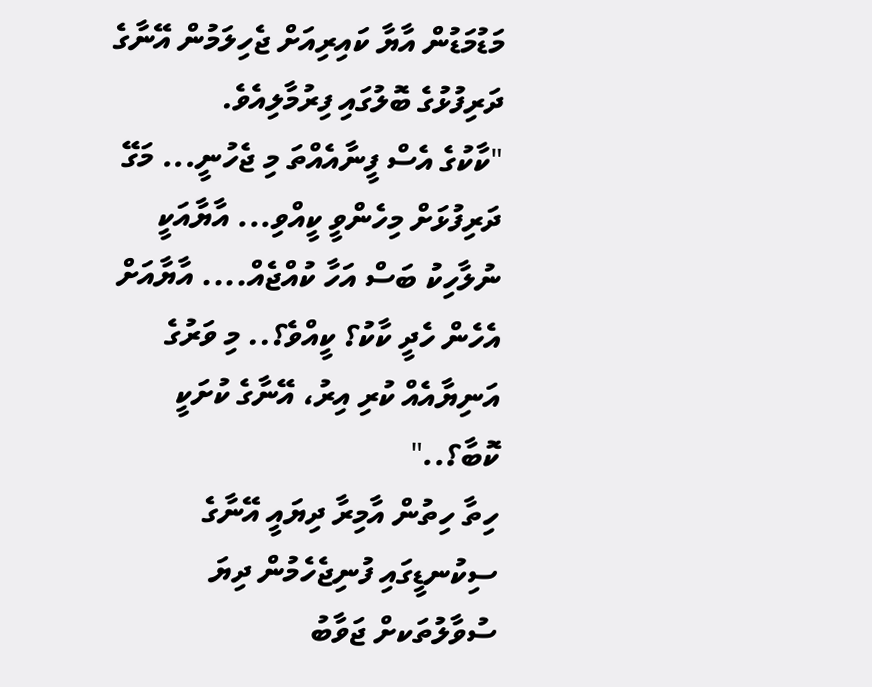މަޑުމަޑުން އާޔާ ކައިރިއަށް ޖެހިލަމުން އޭނާގެ ދަރިފުޅުގެ ބޮލުގައި ފިރުމާލިއެވެ.
"ކާކުގެ އެސް ފީނާއެއްތަ މި ޖެހުނީ... މަގޭ ދަރިފުޅަށް މިހެންވީ ކީއްވި... އާޔާއަކީ ނުލާހިކު ބަސް އަހާ ކުއްޖެއް.... އާޔާއަށް އެހެން ހެދީ ކާކު؟ ކީއްވެ؟.. މި ވަރުގެ އަނިޔާއެއް ކުރި އިރު، އޭނާގެ ކުށަކީ ކޮބާ؟.."
ހިތާ ހިތުން އާމިރާ ދިޔައީ އޭނާގެ ސިކުނޑީގައި ފުނިޖެހެމުން ދިޔަ ސުވާލުތަކށް ޖަވާބު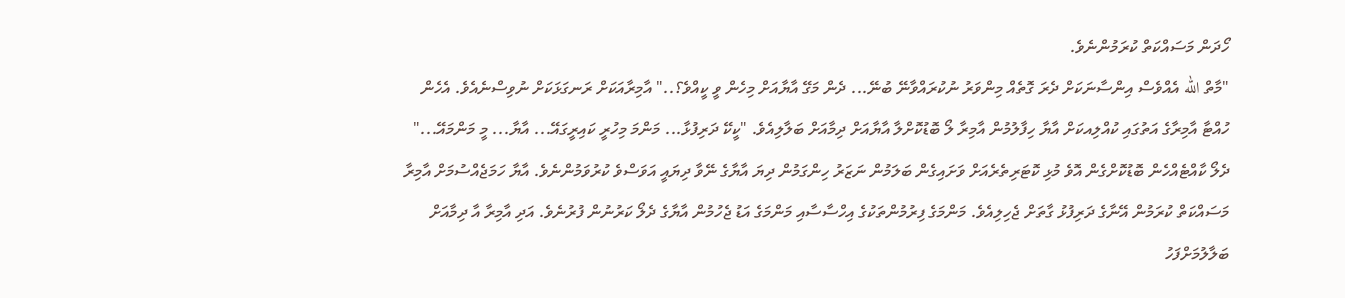ހޯދަން މަސައްކަތް ކުރަމުންނެވެ.
"މާތް الله އެއްވެސް އިންސާނަކަށް ދެރަ ގޮތެއް މިންވަރު ނުކުރައްވާނޭ ބުނޭ... ދެން މަގޭ އާޔާއަށް މިހެން ވީ ކީއްވެ؟.." އާމިރާއަކަށް ރަނގަޅަކަށް ނުވިސްނެއެވެ. އެހެން ހުއްޓާ އާމިރާގެ އަތުގައި ކުއްލިއކަށް އާޔާ ހިފާލުމުން އާމިރާ ލޯ ބޮޑުކޮށްލާ އާޔާއަށް ދިމާއަށް ބަލާލިއެވެ. "ކީކޭ ދަރިފުޅާ... މަންމަ މިހުރީ ކައިރީގައޭ... އާޔާ... މީ މަންމައޭ..."
ދެލޯ ކާއްޓެއްހެން ބޮޑުކޮށްގެން އޮވެ މުޅި ކޮޓަރިތެރެއަށް ވަށައިގެން ބަލަމުން ނަޒަރު ހިންގަމުން ދިޔަ އާޔާގެ ނޭވާ ދިޔައީ އަވަސްވެ ކުރުވަމުންނެވެ. އާޔާ ހަމަޖެއްސުމަށް އާމިރާ މަސައްކަތް ކުރަމުން އޭނާގެ ދަރިފުޅު ގާތަށް ޖެހިލިއެވެ. މަންމަގެ ފިރުމުންތަކުގެ އިހްސާސާއި މަންމަގެ އަޑު ޖެހުމުން އާޔާގެ ދެލޯ ކަރުނުން ފުރުނެވެ. އަދި އާމިރާ އާ ދިމާއަށް ބަލާލުމަށްފަހު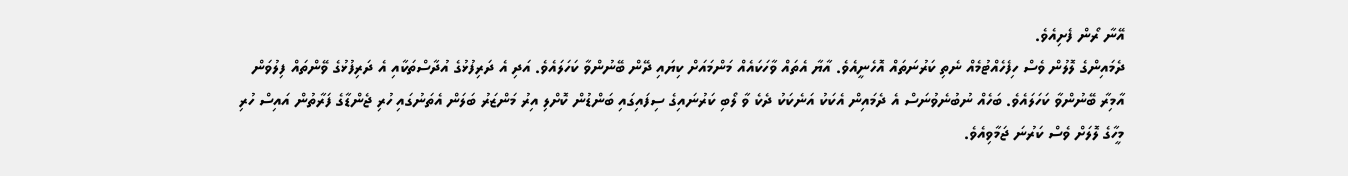އޭނާ ރޯން ފެށިއެވެ.
ދެމައިންގެ ލޮލުން ވެސް ހިފެހެއްޓުމެއް ނެތި ކަރުނަތައް އޮހެނީއެވެ. އާޔާ އެތައް ވާހަކައެއް މަންމައަށް ކިޔައި ދޭން ބޭނުންވާ ކަހަލައެވެ. އަދި އެ ދަރިފުޅުގެ އުދާސްތަކާއި އެ ދަރިފުޅުގެ ވޭންތައް ފިލުވަން އާމިރާ ބޭނުންވާ ކަހަލައެވެ. ބަހެއް ނުބުނެވުނަސް އެ ދެމައިން އެކަކު އަނެކަކު ދެކެ ވާ ލޯބި ކަރުނައިގެ ސިފައިގައި ބަންޑުން ކޮށްލި އިރު މަންޒަރު ބަލަން އެތަނުގައި ހުރި ޖެންޑާގެ ފަރާތުން އައިސް ހުރި މީހާގެ ލޮލަށް ވެސް ކަރުނަ ޖަމާވިއެވެ.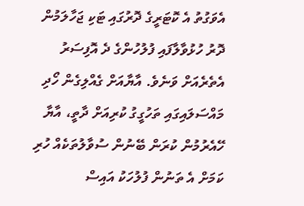އެވަގުތު އެ ކޮޓަރީގެ ދޮރުގައި ޓަކި ޖަހާލަމުން ދޮރު ހުޅުވާލާފައި ފުލުހުންގެ ދެ އޮފިސަރު އެތެރެއަށް ވަނެވެ. އާޔާއަށް ގެއްލިގެން ހޯދި މައްސަލައިގައި ތަހުގީގު ކުރިއަށް ދާތީ، އާޔާ ހޭއެރުމުން ކުރަން ބޭނުން ސުވާލުތަކެއް ހުރި ކަމަށް އެ ތަނުން ފުލުހަކު އައިސް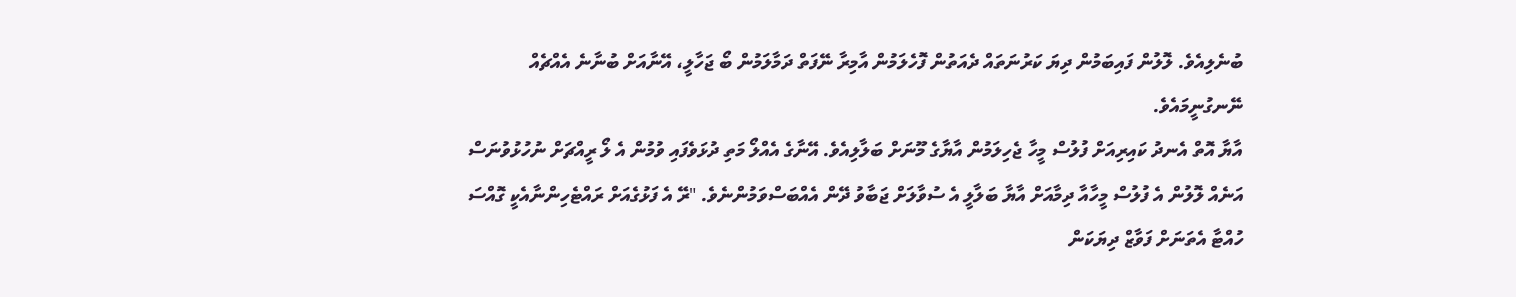ބުނެލިއެވެ. ލޮލުން ފައިބަމުން ދިޔަ ކަރުނަތައް ދެއަތުން ފޮހެލަމުން އާމިރާ ނޭފަތް ދަމާލަމުން ބޯ ޖަހާލީ، އޭނާއަށް ބުނާނެ އެއްޗެއް ނޭނގުނީމައެވެ.
އާޔާ އޮތް އެނދު ކައިރިއަށް ފުލުސް މީހާ ޖެހިލަމުން އާޔާގެ މޫނަށް ބަލާލިއެވެ. އޭނާގެ އެއްލޯ މަތި ދުޅަވެފައި ވުމުން އެ ލޯ ރީއްޗަށް ނުހުޅުވުނަސް އަނެއް ލޮލުން އެ ފުލުސް މީހާއާ ދިމާއަށް އާޔާ ބަލާލީ އެ ސުވާލަށް ޖަބާވު ދޭން އެއްބަސްވަމުންނެވެ. "ރޭ އެ ފަޅުގެއަށް ރައްޓެހިންނާއެކީ ގޮއްސަ ހުއްޓާ އެތަނަށް ފަވާޒް ދިޔަކަން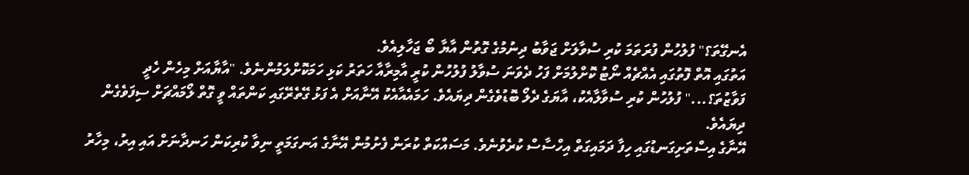އެނގޭތަ؟" ފުލުހުން ފުރަތަމަ ކުރި ސުވާލަށް ޖަވާބު ދިނުމުގެ ގޮތުން އާޔާ ބޯ ޖަހާލިއެވެ.
އަތުގައި އޮތް ފޮތުގައި އެއްޗެއް ނޯޓު ކޮށްލުމަށް ފަހު ދެވަނަ ސުވާލު ފުލުހުން ކުރީ އާމިރާއާ ހަތަރު ކަޅި ހަމަކޮށްލަމުންނެވެ. "އާޔާއަށް މިހެން ހެދީ ފަވާޒުތަ؟..." ފުލުހުން ކުރި ސުވާލާއެކު، އާޔަގެ ދެލޯ ބޮޑުވެގެން ދިޔައެވެ. ހަމައެއާއެކު އޭނާއަށް އެ ފަޅު ގޭތެރޭގައި ކަންތައް ވީ ގޮތް ލޯމައްޗަށް ސިފަވެގެން ދިޔައެވެ.
އޭނާގެ އިސްތަށިގަނޑުގައި ހިފާ ދަމައިގަތް އިހްސާސް ކުރެވުނެވެ. މަސައްކަތް ކުރަން ފެށުމުން އޭނާގެ އަނގަމަތީ ނިވާ ކުރިކަން ހަނދާނަށް އައި އިރު، މިހާރު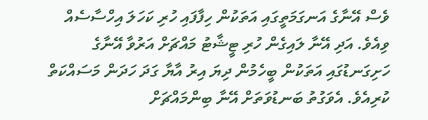ވެސް އޭނާގެ އަނގަމަތީގައި އަތަކުން ހިފާފައި ހުރި ކަހަލަ އިހްސާސެއް ވިއެވެ. އަދި އޭނާ ލައިގެން ހުރި ޓީޝާޓު މައްޗަށް އަރުވާ އޭނާގެ ހަށިގަނޑުގައި އަތަކުން ބީހެމުން ދިޔަ އިރު އާޔާ ގަދަ ހަދަން މަސައްކަތް ކުރިއެވެ. އެވަގުތު ބަނޑުވަތަށް އޭނާ ބިންމައްޗަށް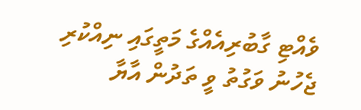ވެއްޓި ގާބުރިއެއްގެ މަތީގައި ނިއްކުރި ޖެހުނު ވަގުތު ވީ ތަދުން އާޔާ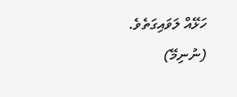ހަޅޭއް ލަވައިގަތެވެ.
(ނުނިމޭ)